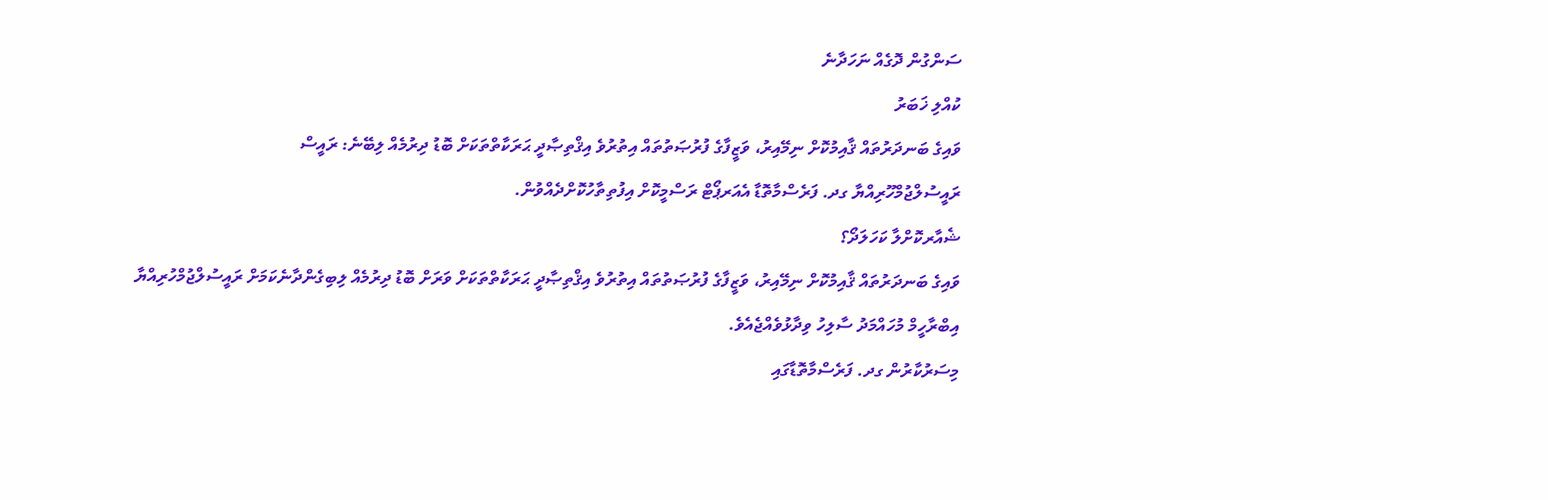ސަންގުން ދޮގެއް ނަހަދާނެ
ކުއްލި ޚަބަރު
ވައިގެ ބަނދަރުތައް ޤާއިމުކޮށް ނިމޭއިރު، ވަޒީފާގެ ފުރުޞަތުތައް އިތުރުވެ އިޤްތިޞާދީ ޙަރަކާތްތަކަށް ބޮޑު ދިރުމެއް ލިބޭނެ: ރައީސް
ރައީސުލްޖުމްހޫރިއްޔާ ގދ. ފަރެސްމާތޮޑާ އެއަރޕޯޓް ރަސްމީކޮށް އިފުތިތާހުކޮށްދެއްވުން.
ޝެއާރކޮށްލާ ކަހަލަދޯ؟
ވައިގެ ބަނދަރުތައް ޤާއިމުކޮށް ނިމޭއިރު، ވަޒީފާގެ ފުރުޞަތުތައް އިތުރުވެ އިޤްތިޞާދީ ޙަރަކާތްތަކަށް ވަރަށް ބޮޑު ދިރުމެއް ލިބިގެންދާނެކަމަށް ރައީސުލްޖުމްހުރިއްޔާ އިބްރާހީމް މުހައްމަދު ސާލިހު ވިދާޅުވެއްޖެއެވެ.
މިސަރުކާރުން ގދ. ފަރެސްމާތޮޑާގައި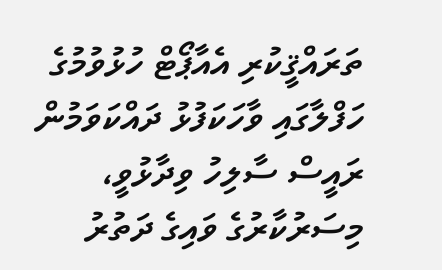ތަރައްޤީކުރި އެއާޕޯޓް ހުޅުވުމުގެ ހަފްލާގައި ވާހަކަފުޅު ދައްކަވަމުން ރައީސް ސާލިހު ވިދާޅުވީ، މިސަރުކާރުގެ ވައިގެ ދަތުރު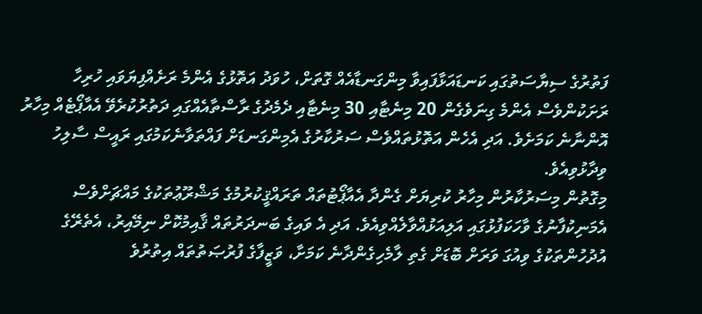ފަތުރުގެ ސިޔާސަތުގައި ކަނޑައަޅާފައިވާ މިންގަނޑާއެއް ގޮތަށް، ހުވަދު އަތޮޅުގެ އެންމެ ރަށެއްފިޔަވައި ހުރިހާ ރަށަކުންވެސް އެންމެ ގިނަވެގެން 20 މިނެޓާއި 30 މިނެޓާއި ދެމެދުގެ ރާސްތާއެއްގައި ދަތުރުކުރެވޭ އެއާޕޯޓެއް މިހާރު އޮންނާނެ ކަމަށެވެ. އަދި އެހެން އަތޮޅުތައްވެސް ސަރުކާރުގެ އެމިންގަނޑަށް ފައްތަވާނެކަމުގައި ރައީސް ސާލިހު ވިދާޅުވިއެވެ.
މިގޮތުން މިސަރުކާރުން މިހާރު ކުރިޔަށް ގެންދާ އެއާޕޯޓުތައް ތަރައްޤީކުރުމުގެ މަޝްރޫޢުތަކުގެ މައްޗަށްވެސް އެމަނިކުފާނުގެ ވާހަކަފުޅުގައި އަލިއަޅުއްވާލެއްވިއެވެ. އަދި އެ ވައިގެ ބަނދަރުތައް ޤާއިމުކޮށް ނިމޭއިރު، އެތެރޭގެ އުދުހުންތަކުގެ ވިއުގަ ވަރަށް ބޮޑަށް ގެތި ލާމެހިގެންދާނެ ކަމަށާ، ވަޒީފާގެ ފުރުޞަތުތައް އިތުރުވެ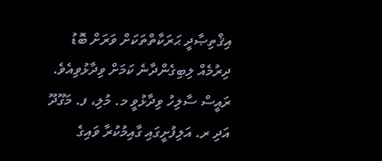އިޤްތިޞާދީ ޙަރަކާތްތަކަށް ވަރަށް ބޮޑު ދިރުމެއް ލިބިގެންދާނެ ކަމަށް ވިދާޅުވިއެވެ. ރައީސް ސާލިހު ވިދާޅުވީ މ. މުލި، ފ. މަގޫދޫ އަދި ރ. އަލިފުށީގައި ގާއިމުކުރާ ވައިގެ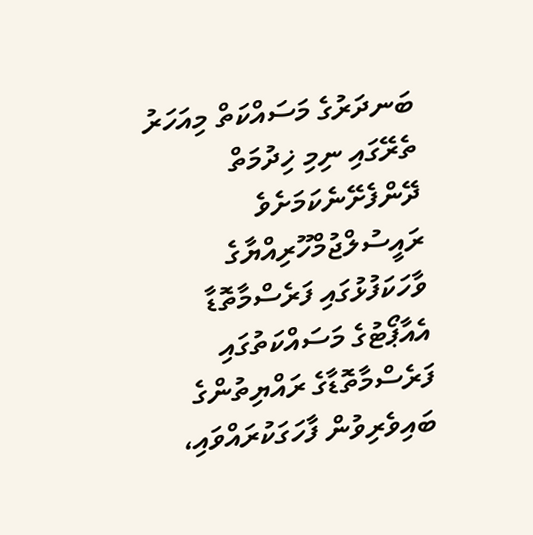ބަނދަރުގެ މަސައްކަތް މިއަހަރު ތެރޭގައި ނިމި ޚިދުމަތް ދޭންފެށޭނެކަމަށެވެ
ރައީސުލްޖުމްހޫރިއްޔާގެ ވާހަކަފުޅުގައި ފަރެސްމާތޮޑާ އެއާޕޯޓުގެ މަސައްކަތުގައި ފަރެސްމާތޮޑާގެ ރައްޔިތުންގެ ބައިވެރިވުން ފާހަގަކުރައްވައި،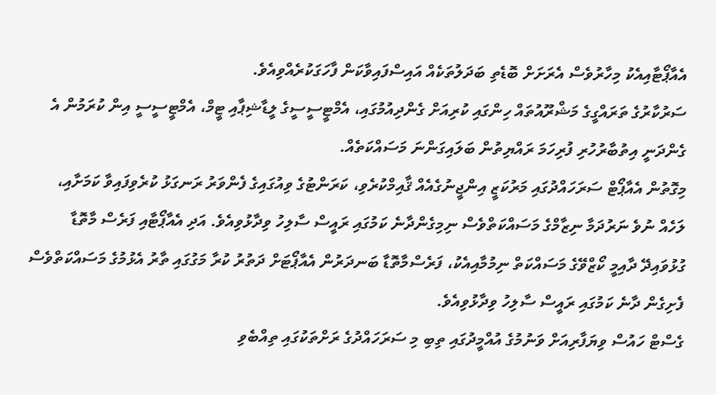އެއާޕޯޓާއިއެކު މިހާރުވެސް އެރަށަށް ބޮޑެތި ބަދަލުތަކެއް އައިސްފައިވާކަން ފާހަގަކުރެއްވިއެވެ.
ސަރުކާރުގެ ތަރައްގީގެ މަޝްރޫއުތައް ހިންގައި ކުރިއަށް ގެންދިއުމުގައި، އެމްޓީސީސީގެ ލީޑާޝިޕާއި ޓީމް، އެމްޓީސީސީ އިން ކުރަމުން އެ ގެންދަނީ އިތުބާރުހުރި ފުރިހަމަ ރައްޔިތުން ބަލައިގަންނަ މަސައްކަތެއް.
މިގޮތުން އެއާޕޯޓް ސަރަހައްދުގައި މަރުކަޒީ އިންޖީނުގެއެއް ޤާއިމްކުރެވި، ކަރަންޓުގެ ވިއުގައިގެ ފެންވަރު ރަނގަޅު ކުރެވިފައިވާ ކަމަށާއި، ލަހެއް ނުވެ ނަރުދަމާ ނިޒާމްގެ މަސައްކަތްވެސް ނިމިގެންދާނެ ކަމުގައި ރައީސް ސާލިހު ވިދާޅުވިއެވެ. އަދި އެއާޕޯޓާއި ފަރެސް މާތޮޑާ ގުޅުވައިދޭ ދާއިމީ ކޯޒްވޭގެ މަސައްކަތް ނިމުމާއިއެކު، ފަރެސްމާތޮޑާ ބަނދަރުން އެއާޕޯޓަށް ދަތުރު ކުރާ މަގުގައި ތާރު އެޅުމުގެ މަސައްކަތްވެސް ފެށިގެން ދާނެ ކަމުގައި ރައީސް ސާލިހު ވިދާޅުވިއެވެ.
ގެސްޓް ހައުސް ވިޔަފާރިއަށް ވަނުމުގެ އުއްމީދުގައި ތިބި މި ސަރަހައްދުގެ ރަށްތަކުގައި ތިއްބެވި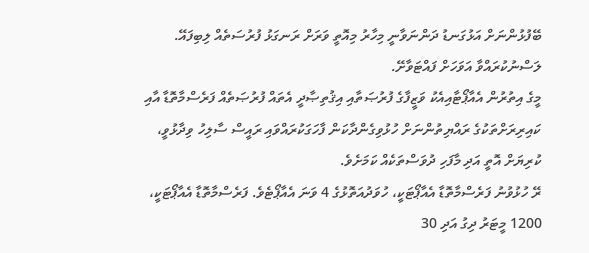ބޭފުޅުންނަށް އަޅުގަނޑު ދަންނަވާނީ މިހާރު މިއޮތީ ވަރަށް ރަނގަޅު ފުރުސަތެއް ލިބިފައޭ. ލަސްނުކުރައްވާ އަވަހަށް ފައްޓަވާށޭ.
މީގެ އިތުރުން އެއާޕޯޓާއިއެކު ވަޒީފާގެ ފުރުޞަތާއި އިޤުތިޞާދީ އެތައް ފުރުޞަތެއް ފަރެސްމާތޮޑާ އާއި ކައިރިރަށްތަކުގެ ރައްޔިތުންނަށް ހުޅުވިގެންދާކަން ފާހަގަކުރައްވައި ރައީސް ސާލިހު ވިދާޅުވީ، ކުރިޔަށް އޮތީ އަދި މާފަހި ދުވަސްތަކެއް ކަމަށެވެ.
ރޭ ހުޅުވުނު ފަރެސްމާތޮޑާ އެއާޕޯޓަކީ، ހުވަދުއަތޮޅުގެ 4 ވަނަ އެއާޕޯޓެވެ. ފަރެސްމާތޮޑާ އެއާޕޯޓަކީ، 1200 މީޓަރު ދިގު އަދި 30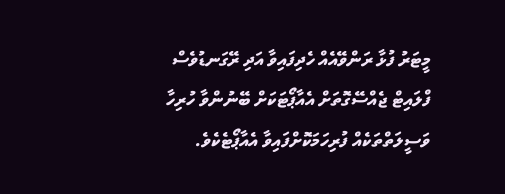މީޓަރު ފުޅާ ރަންވޭއެއް ހެދިފައިވާ އަދި ރޭގަނޑުވެސް ފްލައިޓް ޖެއްސޭގޮތަށް އެއާޕޯޓަކަށް ބޭނުންވާ ހުރިހާ ވަސީލަތްތަކެއް ފުރިހަމަކޮށްފައިވާ އެއާޕޯޓެކެވެ.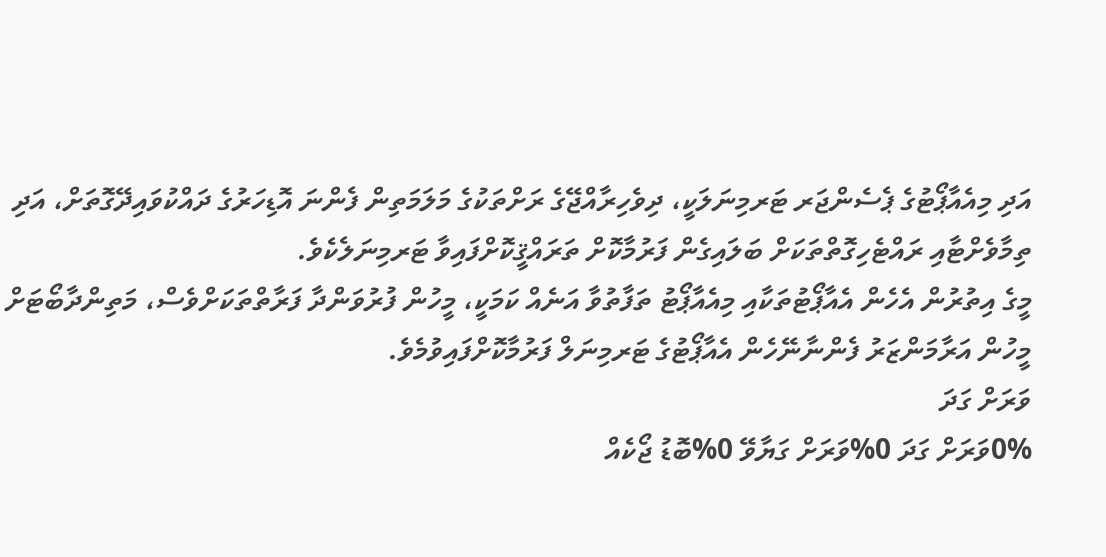އަދި މިއެއާޕޯޓުގެ ޕެސެންޖަރ ޓަރމިނަލަކީ، ދިވެހިރާއްޖޭގެ ރަށްތަކުގެ މަލަމަތިން ފެންނަ އޮޑިހަރުގެ ދައްކުވައިދޭގޮތަށް، އަދި ތިމާވެށްޓާއި ރައްޓެހިގޮތްތަކަށް ބަލައިގެން ފަރުމާކޮށް ތަރައްޤީކޮށްފައިވާ ޓަރމިނަލެކެވެ.
މީގެ އިތުރުން އެހެން އެއާޕޯޓުތަކާއި މިއެއާޕޯޓު ތަފާތުވާ އަނެއް ކަމަކީ، މީހުން ފުރުވަންދާ ފަރާތްތަކަށްވެސް، މަތިންދާބޯޓަށް މީހުން އަރާމަންޒަރު ފެންނާނޭހެން އެއާޕޯޓުގެ ޓަރމިނަލް ފަރުމާކޮށްފައިވުމެވެ.
ވަރަށް ގަދަ
0%ވަރަށް ގަދަ 0%ވަރަށް ގަޔާވޭ 0%ބޮޑު ޖޯކެއް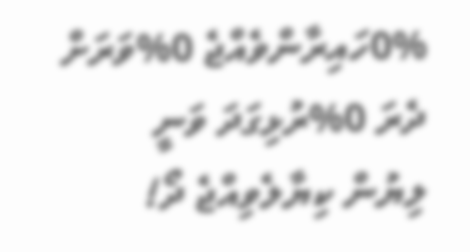0%ހައިރާންވެއްޖެ 0%ވަރަށް ދެރަ 0%ރުޅިގަދަ ވަނީ
ލިޔުން ކިޔާލެވިއްޖެ ދޯ!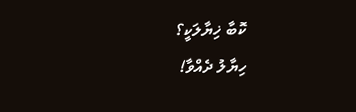ކޮބާ ޚިޔާލަކީ؟
ހިޔާލު ދެއްވާ!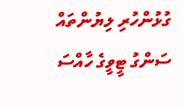ގުޅުންހުރި ލިޔުންތައް
ސަންގު ޓީވީގެ ހާއްސަ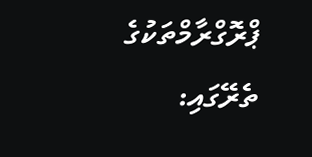ޕްރޮގްރާމްތަކުގެ ތެރޭގައި: